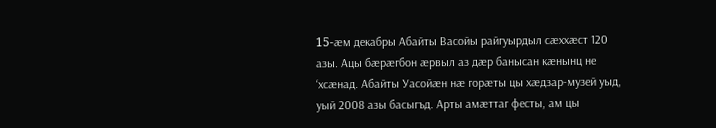15-æм декабры Абайты Васойы райгуырдыл сæххæст 120 азы. Ацы бæрæгбон æрвыл аз дæр банысан кæнынц не ‘хсæнад. Абайты Уасойæн нæ горæты цы хæдзар-музей уыд, уый 2008 азы басыгъд. Арты амæттаг фесты, ам цы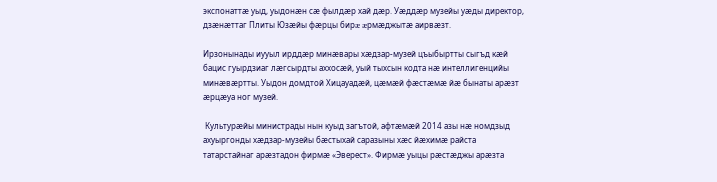экспонаттæ уыд, уыдонæн сæ фылдæр хай дæр. Уæддæр музейы уæды директор, дзæнæттаг Плиты Юзæйы фæрцы бирæ æрмæджытæ аирвæзт.

Ирзонынады иууыл ирддæр минæвары хæдзар-музей цъыбыртты сыгъд кæй бацис гуырдзиаг лæгсырдты аххосæй, уый тыхсын кодта нæ интеллигенцийы минæвæртты. Уыдон домдтой Хицауадæй, цæмæй фæстæмæ йæ бынаты арæзт æрцæуа ног музей.

 Культурæйы министрады нын куыд загътой, афтæмæй 2014 азы нæ номдзыд ахуыргонды хæдзар-музейы бæстыхай саразыны хæс йæхимæ райста татарстайнаг арæзтадон фирмæ «Эверест». Фирмæ уыцы рæстæджы арæзта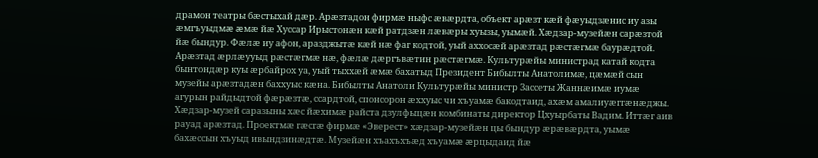драмон театры бæстыхай дæр. Арæзтадон фирмæ ныфс æвæрдта, объект арæзт кæй фæуыдзæнис иу азы æмгъуыдмæ æмæ йæ Хуссар Ирыстонæн кæй ратдзæн лæвæры хуызы, уымæй. Хæдзар-музейæн сарæзтой йæ бындур. Фæлæ иу афон, аразджытæ кæй нæ фаг кодтой, уый аххосæй арæзтад рæстæгмæ баурæдтой. Арæзтад æрлæууыд рæстæгмæ нæ, фæлæ дæргъвæтин рæстæгмæ. Культурæйы министрад катай кодта бынтондæр куы æрбайрох уа, уый тыххæй æмæ бахатыд Президент Бибылты Анатолимæ, цæмæй сын музейы арæзтадæн баххуыс кæна. Бибылты Анатоли Культурæйы министр Зассеты Жаннæимæ иумæ агурын райдыдтой фæрæзтæ, ссардтой, спонсорон æххуыс чи хъуамæ бакодтаид, ахæм амалиуæггæнæджы. Хæдзар-музей саразыны хæс йæхимæ райста дзулфыцæн комбинаты директор Цхуырбаты Вадим. Иттæг аив рауад арæзтад. Проектмæ гæсгæ фирмæ «Эверест» хæдзар-музейæн цы бындур æрæвæрдта, уымæ бахæссын хъуыд ивындзинæдтæ. Музейæн хъахъхъæд хъуамæ æрцыдаид йæ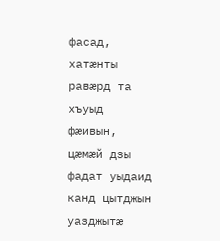фасад,  хатæнты равæрд та хъуыд фæивын, цæмæй дзы фадат уыдаид канд цытджын уазджытæ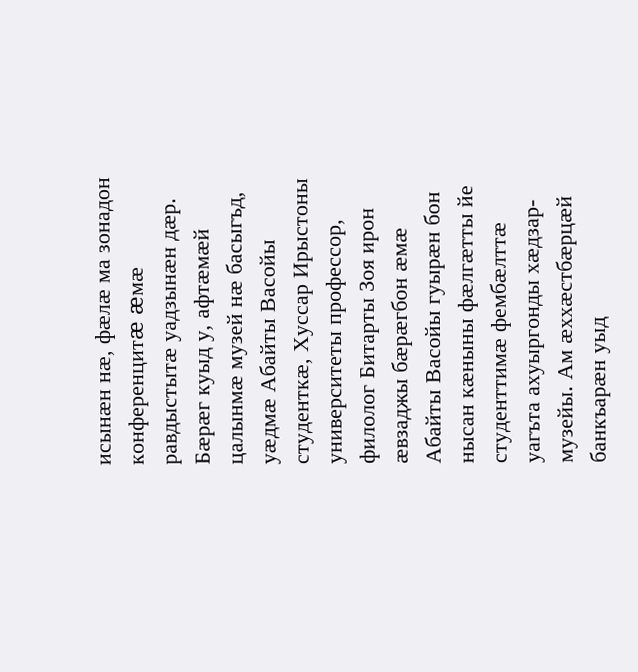исынæн нæ, фæлæ ма зонадон конференцитæ æмæ равдыстытæ уадзынæн дæр.  Бæрæг куыд у, афтæмæй цалынмæ музей нæ басыгъд, уæдмæ Абайты Васойы студенткæ, Хуссар Ирыстоны университеты профессор, филолог Битарты Зоя ирон æвзаджы бæрæгбон æмæ Абайты Васойы гуырæн бон нысан кæныны фæлгæтты йе студенттимæ фембæлттæ уагъта ахуыргонды хæдзар-музейы. Ам æххæстбæрцæй банкъарæн уыд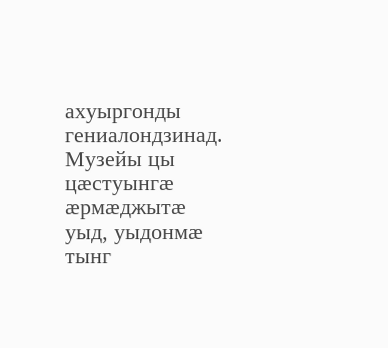ахуыргонды гениалондзинад. Музейы цы цæстуынгæ æрмæджытæ уыд, уыдонмæ тынг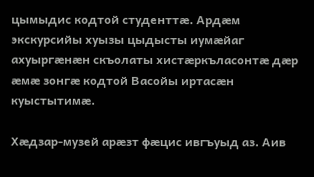цымыдис кодтой студенттæ. Ардæм экскурсийы хуызы цыдысты иумæйаг ахуыргæнæн скъолаты хистæркъласонтæ дæр æмæ зонгæ кодтой Васойы иртасæн куыстытимæ.

Хæдзар-музей арæзт фæцис ивгъуыд аз. Аив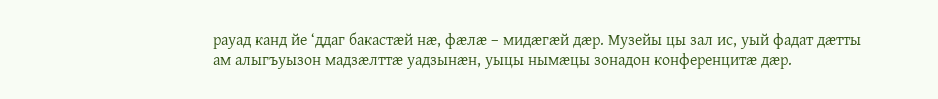рауад канд йе ‘ддаг бакастæй нæ, фæлæ – мидæгæй дæр. Музейы цы зал ис, уый фадат дæтты ам алыгъуызон мадзæлттæ уадзынæн, уыцы нымæцы зонадон конференцитæ дæр.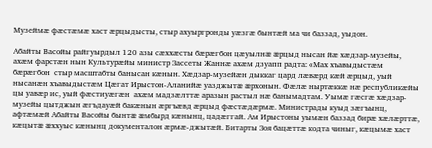Музеймæ фæстæмæ хаст æрцыдысты, стыр ахуыргронды уæзгæ бынтæй ма чи баззад, уыдон.

Абайты Васойы райгуырдыл 120 азы сæххæсты бæрæгбон цæуылнæ æрцыд нысан йæ хæдзар-музейы, ахæм фарстæн нын Культурæйы министр Зассеты Жаннæ ахæм дзуапп радта: «Мах хъавыдыстæм бæрæгбон  стыр масштабты банысан кæнын. Хæдзар-музейæн дыккаг цард лæвæрд кæй æрцыд, уый нысанæн хъавыдыстæм Цæгат Ирыстон-Аланийæ уазджытæ æрхонын. Фæлæ ныртæккæ нæ республикæйы цы уавæр ис, уый фæстиуæгæн  ахæм мадзæлттæ аразын растыл нæ банымадтам. Уымæ гæсгæ хæдзар-музейы цытджын æгъдауæй бакæнын æргъæвд æрцыд фæстæдæрмæ. Министрады куыд зæгъынц, афтæмæй Абайты Васойы бынтæ æмбырд кæнынц, цадæггай. Ам Ирыстоны уымæн баззад бирæ хæлæрттæ, кæцытæ æххуыс кæнынц документалон æрмæ-джытæй. Битарты Зоя бацæттæ кодта чиныг, кæцымæ хаст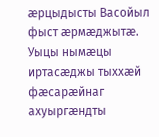æрцыдысты Васойыл фыст æрмæджытæ. Уыцы нымæцы иртасæджы тыххæй фæсарæйнаг ахуыргæндты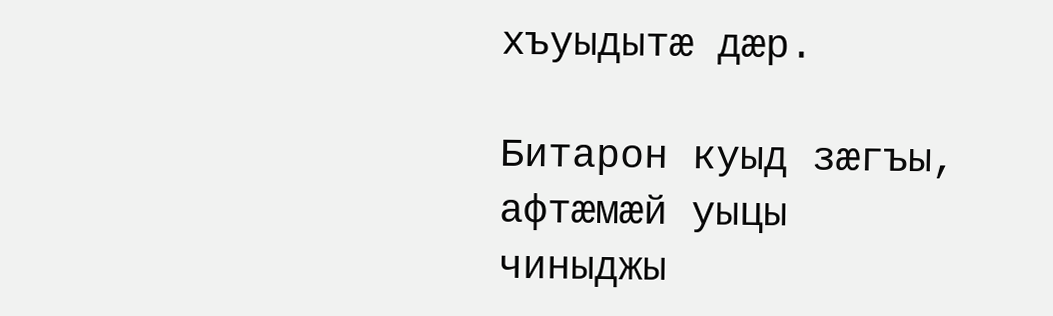хъуыдытæ дæр.

Битарон куыд зæгъы, афтæмæй уыцы чиныджы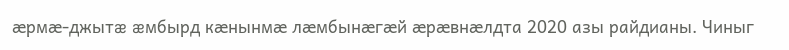æрмæ-джытæ æмбырд кæнынмæ лæмбынæгæй æрæвнæлдта 2020 азы райдианы. Чиныг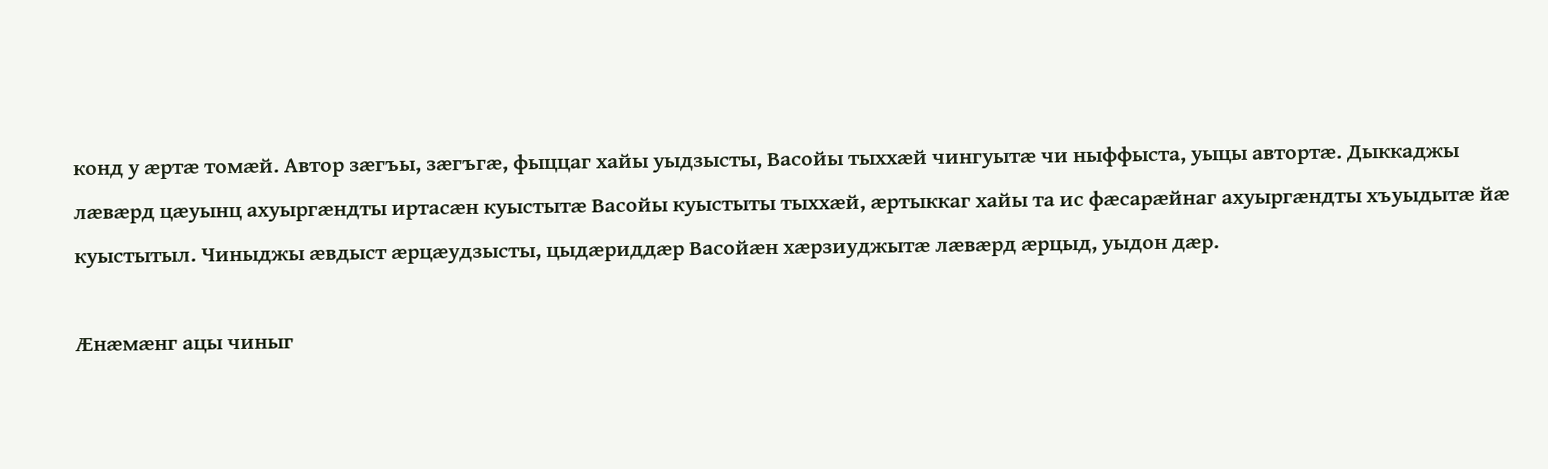конд у æртæ томæй. Автор зæгъы, зæгъгæ, фыццаг хайы уыдзысты, Васойы тыххæй чингуытæ чи ныффыста, уыцы автортæ. Дыккаджы лæвæрд цæуынц ахуыргæндты иртасæн куыстытæ Васойы куыстыты тыххæй, æртыккаг хайы та ис фæсарæйнаг ахуыргæндты хъуыдытæ йæ куыстытыл. Чиныджы æвдыст æрцæудзысты, цыдæриддæр Васойæн хæрзиуджытæ лæвæрд æрцыд, уыдон дæр.

Æнæмæнг ацы чиныг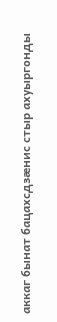аккаг бынат бацахсдзæнис стыр ахуыргонды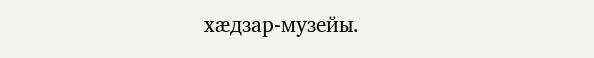хæдзар-музейы.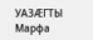УАЗÆГТЫ Марфа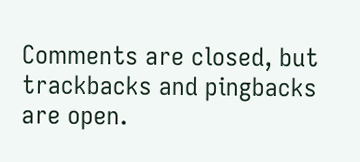Comments are closed, but trackbacks and pingbacks are open.